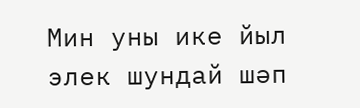Мин уны ике йыл элек шундай шәп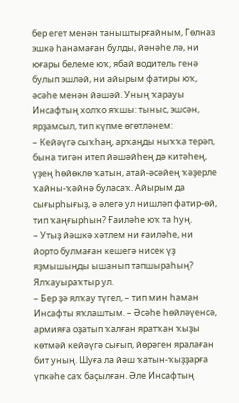бер егет менән таныштырғайным, Гөлназ эшкә һанамаған булды, йәнәһе лә, ни юғары белеме юҡ, ябай водитель генә булып эшләй, ни айырым фатиры юҡ, әсәһе менән йәшәй. Уның ҡарауы Инсафтың холҡо яҡшы: тыныс, эшсән, ярҙамсыл, тип күпме өгөтләнем:
– Кейәүгә сыҡһаң, арҡаңды ныҡҡа терәп, бына тигән итеп йәшәйһең дә китәһең, үҙең һөйөклө ҡатын, атай-әсәйең ҡәҙерле ҡайны-ҡәйнә буласаҡ. Айырым да сығырһығыҙ, ә әлегә ул нишләп фатир-өй, тип ҡаңғырһын? Ғаиләһе юҡ та һуң.
– Утыҙ йәшкә хәтлем ни ғаиләһе, ни йорто булмаған кешегә нисек үҙ яҙмышыңды ышанып тапшыраһың? Ялҡауыраҡтыр ул.
– Бер ҙә ялҡау түгел, – тип мин һаман Инсафты яҡлаштым. – Әсәһе һөйләүенсә, армияға оҙатып ҡалған яратҡан ҡыҙы көтмәй кейәүгә сығып, йөрәген яралаған бит уның. Шуға ла йәш ҡатын-ҡыҙҙарға үпкәһе саҡ баҫылған. Әле Инсафтың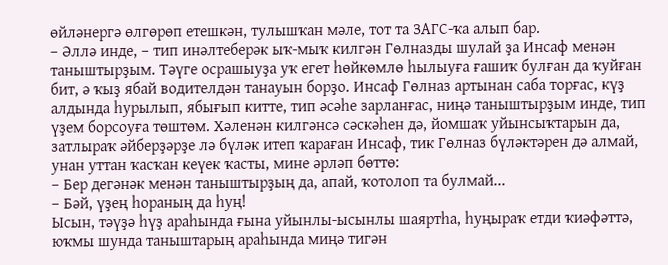өйләнергә өлгөрөп етешкән, тулышҡан мәле, тот та ЗАГС-ҡа алып бар.
– Әллә инде, – тип инәлтеберәк ыҡ-мыҡ килгән Гөлназды шулай ҙа Инсаф менән таныштырҙым. Тәүге осрашыуҙа уҡ егет һөйкөмлө һылыуға ғашиҡ булған да ҡуйған бит, ә ҡыҙ ябай водителдән танауын борҙо. Инсаф Гөлназ артынан саба торғас, күҙ алдында һурылып, ябығып китте, тип әсәһе зарланғас, ниңә таныштырҙым инде, тип үҙем борсоуға төштөм. Хәленән килгәнсә сәскәһен дә, йомшаҡ уйынсыҡтарын да, затлыраҡ әйберҙәрҙе лә бүләк итеп ҡараған Инсаф, тик Гөлназ бүләктәрен дә алмай, унан уттан ҡасҡан кеүек ҡасты, мине әрләп бөттө:
– Бер дегәнәк менән таныштырҙың да, апай, ҡотолоп та булмай...
– Бәй, үҙең һораның да һуң!
Ысын, тәүҙә һүҙ араһында ғына уйынлы-ысынлы шаяртһа, һуңыраҡ етди ҡиәфәттә, юҡмы шунда таныштарың араһында миңә тигән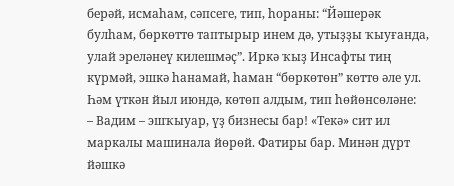берәй, исмаһам, сәпсеге, тип, һораны: “Йәшерәк булһам, бөркөттө таптырыр инем дә, утыҙҙы ҡыуғанда, улай эреләнеү килешмәҫ”. Иркә ҡыҙ Инсафты тиң күрмәй, эшкә һанамай, һаман “бөркөтөн” көттө әле ул. Һәм үткән йыл июндә, көтөп алдым, тип һөйөнсөләне:
– Вадим – эшҡыуар, үҙ бизнесы бар! «Текә» сит ил маркалы машинала йөрөй. Фатиры бар. Минән дүрт йәшкә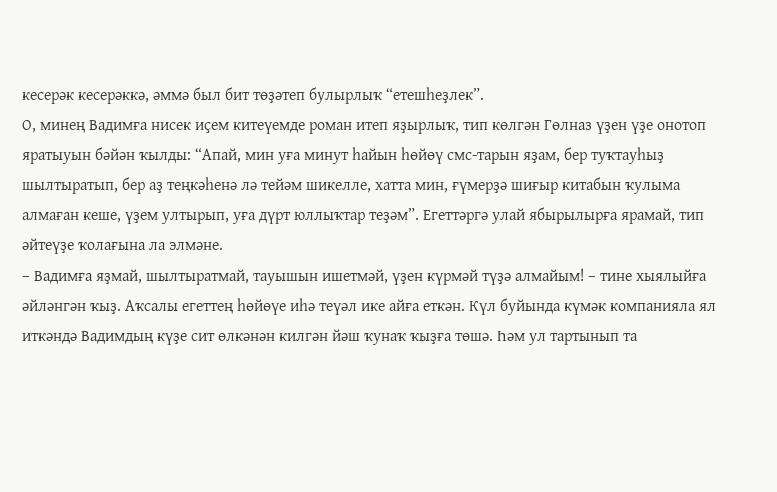кесерәк кесерәккә, әммә был бит төҙәтеп булырлыҡ “етешһеҙлек”.
О, минең Вадимға нисек иҫем китеүемде роман итеп яҙырлыҡ, тип көлгән Гөлназ үҙен үҙе онотоп яратыуын бәйән ҡылды: “Апай, мин уға минут һайын һөйөү смс-тарын яҙам, бер туҡтауһыҙ шылтыратып, бер аҙ теңкәһенә лә тейәм шикелле, хатта мин, ғүмерҙә шиғыр китабын ҡулыма алмаған кеше, үҙем ултырып, уға дүрт юллыҡтар теҙәм”. Егеттәргә улай ябырылырға ярамай, тип әйтеүҙе ҡолағына ла элмәне.
– Вадимға яҙмай, шылтыратмай, тауышын ишетмәй, үҙен күрмәй түҙә алмайым! – тине хыялыйға әйләнгән ҡыҙ. Аҡсалы егеттең һөйөүе иһә теүәл ике айға еткән. Күл буйында күмәк компанияла ял иткәндә Вадимдың күҙе сит өлкәнән килгән йәш ҡунаҡ ҡыҙға төшә. Һәм ул тартынып та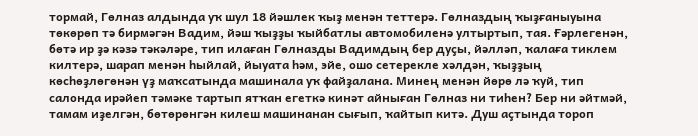тормай, Гөлназ алдында уҡ шул 18 йәшлек ҡыҙ менән теттерә. Гөлназдың ҡыҙғаныуына төкөрөп тә бирмәгән Вадим, йәш ҡыҙҙы ҡыйбатлы автомобиленә ултыртып, тая. Ғәрлегенән, бөтә ир ҙә кәзә тәкәләре, тип илаған Гөлназды Вадимдың бер дуҫы, йәлләп, ҡалаға тиклем килтерә, шарап менән һыйлай, йыуата һәм, эйе, ошо сетерекле хәлдән, ҡыҙҙың көсһөҙлөгөнән үҙ маҡсатында машинала уҡ файҙалана. Минең менән йөрө лә ҡуй, тип салонда ирәйеп тәмәке тартып ятҡан егеткә кинәт айныған Гөлназ ни тиһен? Бер ни әйтмәй, тамам иҙелгән, бөтөрөнгән килеш машинанан сығып, ҡайтып китә. Душ аҫтында тороп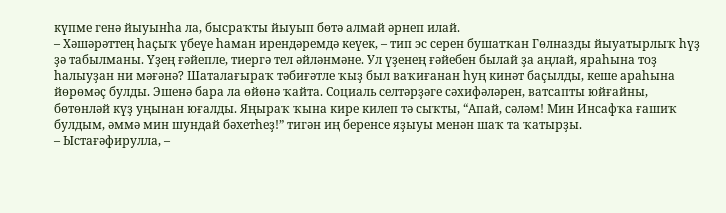күпме генә йыуынһа ла, бысраҡты йыуып бөтә алмай әрнеп илай.
– Хәшәрәттең һаҫыҡ үбеүе һаман ирендәремдә кеүек, – тип эс серен бушатҡан Гөлназды йыуатырлыҡ һүҙ ҙә табылманы. Үҙең ғәйепле, тиергә тел әйләнмәне. Ул үҙенең ғәйебен былай ҙа аңлай, яраһына тоҙ һалыуҙан ни мәғәнә? Шаталағыраҡ тәбиғәтле ҡыҙ был ваҡиғанан һуң кинәт баҫылды, кеше араһына йөрөмәҫ булды. Эшенә бара ла өйөнә ҡайта. Социаль селтәрҙәге сәхифәләрен, ватсапты юйғайны, бөтөнләй күҙ уңынан юғалды. Яңыраҡ ҡына кире килеп тә сыҡты, “Апай, сәләм! Мин Инсафҡа ғашиҡ булдым, әммә мин шундай бәхетһеҙ!” тигән иң беренсе яҙыуы менән шаҡ та ҡатырҙы.
– Ыстағәфирулла, –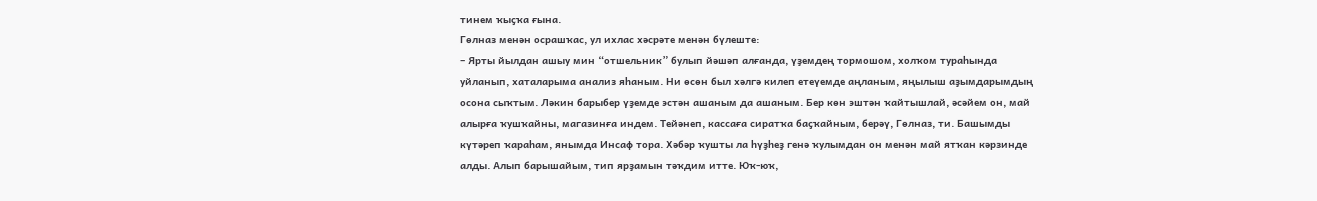тинем ҡыҫҡа ғына.
Гөлназ менән осрашҡас, ул ихлас хәсрәте менән бүлеште:
– Ярты йылдан ашыу мин “отшельник” булып йәшәп алғанда, үҙемдең тормошом, холҡом тураһында уйланып, хаталарыма анализ яһаным. Ни өсөн был хәлгә килеп етеүемде аңланым, яңылыш аҙымдарымдың осона сыҡтым. Ләкин барыбер үҙемде эстән ашаным да ашаным. Бер көн эштән ҡайтышлай, әсәйем он, май алырға ҡушҡайны, магазинға индем. Тейәнеп, кассаға сиратҡа баҫҡайным, берәү, Гөлназ, ти. Башымды күтәреп ҡараһам, янымда Инсаф тора. Хәбәр ҡушты ла һүҙһеҙ генә ҡулымдан он менән май ятҡан кәрзинде алды. Алып барышайым, тип ярҙамын тәҡдим итте. Юҡ-юҡ,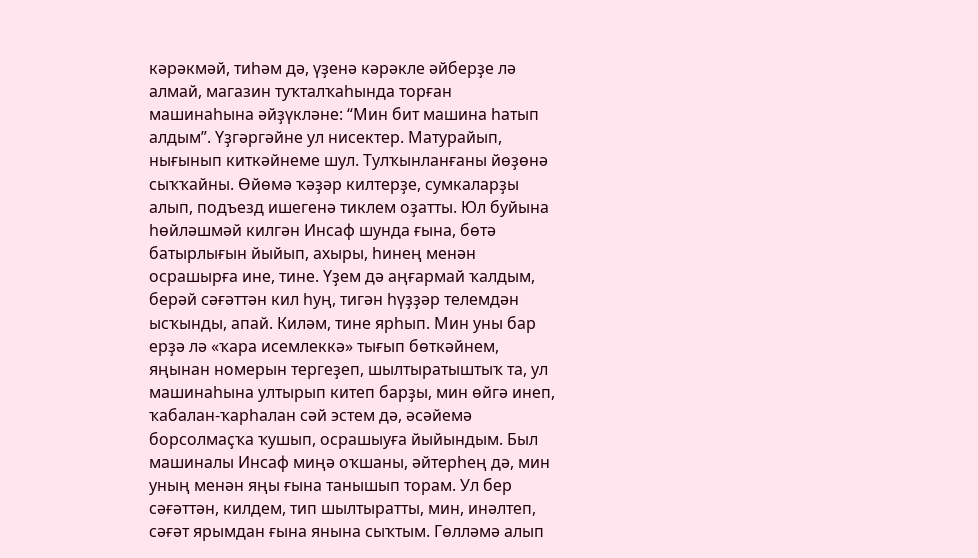кәрәкмәй, тиһәм дә, үҙенә кәрәкле әйберҙе лә алмай, магазин туҡталҡаһында торған машинаһына әйҙүкләне: “Мин бит машина һатып алдым”. Үҙгәргәйне ул нисектер. Матурайып, нығынып киткәйнеме шул. Тулҡынланғаны йөҙөнә сыҡҡайны. Өйөмә ҡәҙәр килтерҙе, сумкаларҙы алып, подъезд ишегенә тиклем оҙатты. Юл буйына һөйләшмәй килгән Инсаф шунда ғына, бөтә батырлығын йыйып, ахыры, һинең менән осрашырға ине, тине. Үҙем дә аңғармай ҡалдым, берәй сәғәттән кил һуң, тигән һүҙҙәр телемдән ысҡынды, апай. Киләм, тине ярһып. Мин уны бар ерҙә лә «ҡара исемлеккә» тығып бөткәйнем, яңынан номерын тергеҙеп, шылтыратыштыҡ та, ул машинаһына ултырып китеп барҙы, мин өйгә инеп, ҡабалан-ҡарһалан сәй эстем дә, әсәйемә борсолмаҫҡа ҡушып, осрашыуға йыйындым. Был машиналы Инсаф миңә оҡшаны, әйтерһең дә, мин уның менән яңы ғына танышып торам. Ул бер сәғәттән, килдем, тип шылтыратты, мин, инәлтеп, сәғәт ярымдан ғына янына сыҡтым. Гөлләмә алып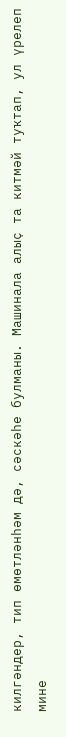килгәндер, тип өмөтләнһәм дә, сәскәһе булманы. Машинала алыҫ та китмәй туҡтап, ул үрелеп мине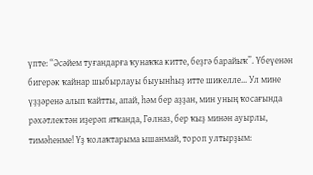үпте: “Әсәйем туғандарға ҡунаҡҡа китте, беҙгә барайыҡ”. Үбеүенән бигерәк ҡайнар шыбырлауы быуынһыҙ итте шикелле... Ул мине үҙҙәренә алып ҡайтты, апай, һәм бер аҙҙан, мин уның ҡосағында рәхәтлектән иҙерәп ятҡанда, Гөлназ, бер ҡыҙ минән ауырлы, тимәһенме! Үҙ ҡолаҡтарыма ышанмай, тороп ултырҙым: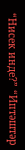“Нисек инде?” “Иптәштәр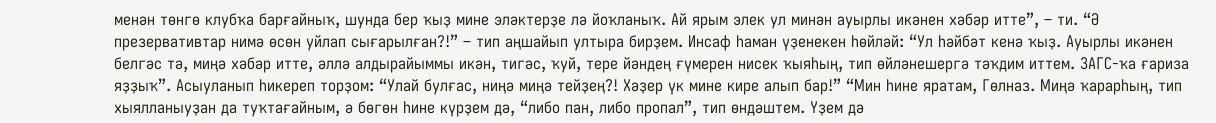менән төнгө клубҡа барғайныҡ, шунда бер ҡыҙ мине эләктерҙе лә йоҡланыҡ. Ай ярым элек ул минән ауырлы икәнен хәбәр итте”, – ти. “Ә презервативтар нимә өсөн уйлап сығарылған?!” – тип аңшайып ултыра бирҙем. Инсаф һаман үҙенекен һөйләй: “Ул һәйбәт кенә ҡыҙ. Ауырлы икәнен белгәс тә, миңә хәбәр итте, әллә алдырайыммы икән, тигәс, ҡуй, тере йәндең ғүмерен нисек ҡыяһың, тип өйләнешергә тәҡдим иттем. ЗАГС-ҡа ғариза яҙҙыҡ”. Асыуланып һикереп торҙом: “Улай булғас, ниңә миңә тейҙең?! Хәҙер үк мине кире алып бар!” “Мин һине яратам, Гөлназ. Миңә ҡарарһың, тип хыялланыуҙан да туҡтағайным, ә бөгөн һине күрҙем дә, “либо пан, либо пропал”, тип өндәштем. Үҙем дә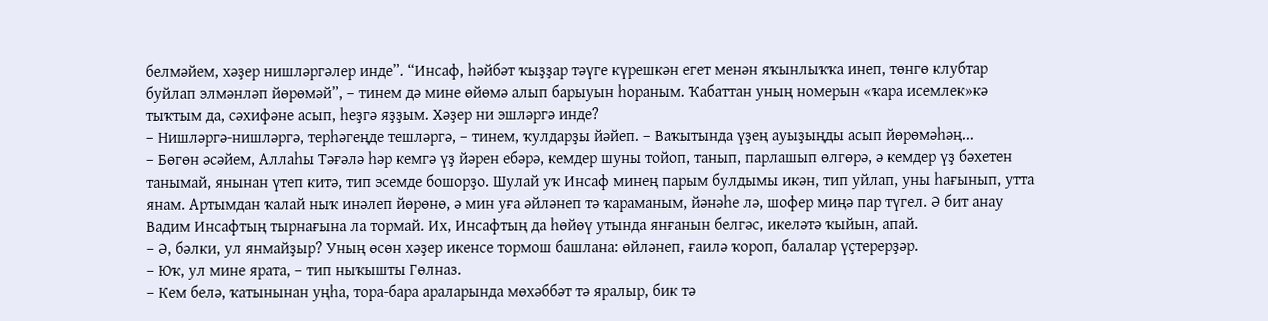белмәйем, хәҙер нишләргәлер инде”. “Инсаф, һәйбәт ҡыҙҙар тәүге күрешкән егет менән яҡынлыҡҡа инеп, төнгө клубтар буйлап элмәнләп йөрөмәй”, – тинем дә мине өйөмә алып барыуын һораным. Ҡабаттан уның номерын «ҡара исемлек»кә тыҡтым да, сәхифәне асып, һеҙгә яҙҙым. Хәҙер ни эшләргә инде?
– Нишләргә-нишләргә, терһәгеңде тешләргә, – тинем, ҡулдарҙы йәйеп. – Ваҡытында үҙең ауыҙыңды асып йөрөмәһәң...
– Бөгөн әсәйем, Аллаһы Тәғәлә һәр кемгә үҙ йәрен ебәрә, кемдер шуны тойоп, танып, парлашып өлгөрә, ә кемдер үҙ бәхетен танымай, янынан үтеп китә, тип эсемде бошорҙо. Шулай уҡ Инсаф минең парым булдымы икән, тип уйлап, уны һағынып, утта янам. Артымдан ҡалай ныҡ инәлеп йөрөнө, ә мин уға әйләнеп тә ҡараманым, йәнәһе лә, шофер миңә пар түгел. Ә бит анау Вадим Инсафтың тырнағына ла тормай. Их, Инсафтың да һөйөү утында янғанын белгәс, икеләтә ҡыйын, апай.
– Ә, бәлки, ул янмайҙыр? Уның өсөн хәҙер икенсе тормош башлана: өйләнеп, ғаилә ҡороп, балалар үҫтерерҙәр.
– Юҡ, ул мине ярата, – тип ныҡышты Гөлназ.
– Кем белә, ҡатынынан уңһа, тора-бара араларында мөхәббәт тә яралыр, бик тә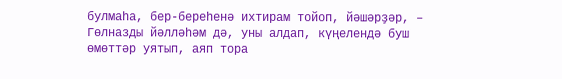булмаһа, бер-береһенә ихтирам тойоп, йәшәрҙәр, – Гөлназды йәлләһәм дә, уны алдап, күңелендә буш өмөттәр уятып, аяп тора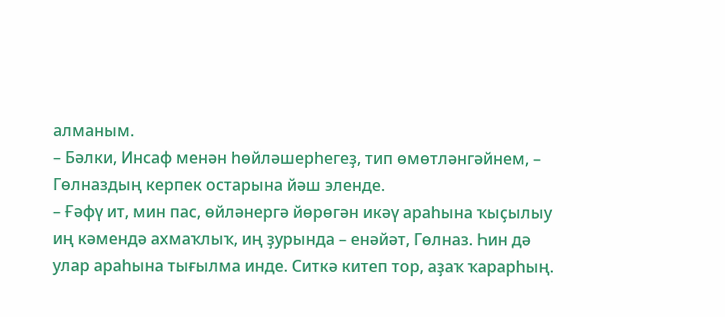алманым.
– Бәлки, Инсаф менән һөйләшерһегеҙ, тип өмөтләнгәйнем, – Гөлназдың керпек остарына йәш эленде.
– Ғәфү ит, мин пас, өйләнергә йөрөгән икәү араһына ҡыҫылыу иң кәмендә ахмаҡлыҡ, иң ҙурында – енәйәт, Гөлназ. Һин дә улар араһына тығылма инде. Ситкә китеп тор, аҙаҡ ҡарарһың.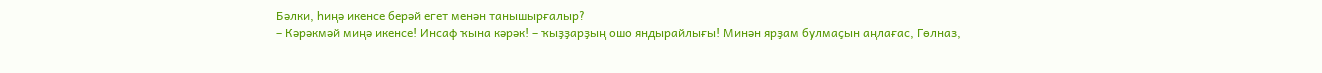Бәлки, һиңә икенсе берәй егет менән танышырғалыр?
– Кәрәкмәй миңә икенсе! Инсаф ҡына кәрәк! – ҡыҙҙарҙың ошо яндырайлығы! Минән ярҙам булмаҫын аңлағас, Гөлназ,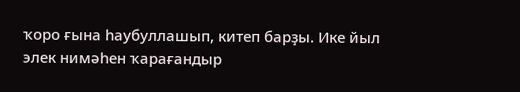ҡоро ғына һаубуллашып, китеп барҙы. Ике йыл элек нимәһен ҡарағандыр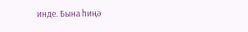инде. Бына һиңә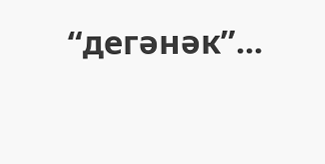“дегәнәк”...